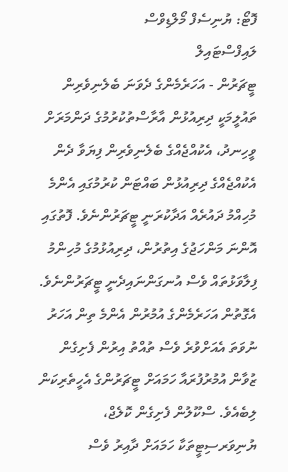ފޮޓޯ: ޔުނިސެފް މޯލްޑިވްސް
ލައިފްސްޓައިލް
ޓީޗަރުން - އަހަރެމެންގެ ދެވަނަ ބެލެނިވެރިން
ތައުލީމަކީ ދިރިއުޅުން އާރާސްތުކުރުމުގެ ދަންމަރަށް ވީހިނދު، އެކުއްޖެއްގެ ބެލެނިވެރިން ފިޔަވާ ދެން އެކުއްޖެއްގެ ދިރިއުޅުން ބައްޓަން ކުރުމުގައި އެންމެ މުހިއްމު ދައުރެއް އަދާކުރަނީ ޓީޗަރުންނެވެ. ފޮތުގައި އޮންނަ މަންހަޖުގެ އިތުރުން، ދިރިއުޅުމުގެ މުހިންމު ފިލާވަޅުތައް ވެސް އުނގަންނައިދެނީ ޓީޗަރުންނެވެ. އެގޮތުން އަހަރެމެންގެ އުމުރުން އެންމެ ތިން އަހަރު ނުވަތަ އެއަށްވުރެ ވެސް ތުއްތު އިރުން ފެށިގެން ޒުވާން އުމުރުފުރައާ ހަމައަށް ޓީޗަރުންގެ އެހީތެރިކަން ލިބެއެވެ. ސްކޫލުން ފެށިގެން ކޮލެޖް، ޔުނިވަރސިޓީތަކާ ހަމައަށް ދާއިރު ވެސް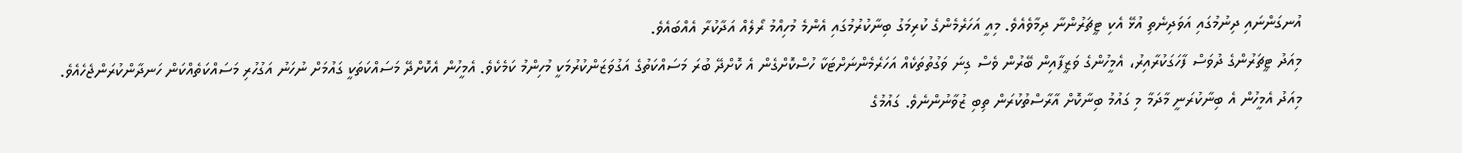އުނގަންނައި ދިނުމުގައި އަވަދިނެތި އުޅޭ އެކި ޓީޗަރުންނާ ދިމާވެއެވެ. މިއީ އަހަރެމެންގެ ކުރިމަގު ބިނާކުރުމުގައި އެންމެ މުހިއްމު ރޯލެއް އަދާކުރާ އެއްބައެވެ.
މިއަދު ޓީޗަރުންގެ ދުވަސް ފާހަގަކުރާއިރު، އެމީހުންގެ ވަޒީފާއިން ބޭރުން ވެސް ގިނަ ވަގުތުތަކެއް އަހަރެމެންނަށްޓަކާ ހުސްކޮށްގެން އެ ކޮށްދޭ ބުރަ މަސައްކަތުގެ އަގުވަޒަންކުރުމަކީ މުހިންމު ކަމެކެވެ. އެމީހުން އެކޮށްދޭ މަސައްކަތަކީ ގައުމަށް ނުހަނު އަގުހުރި މަސައްކަތެއްކަން ހަނދާންކުރަންޖެހެއެވެ. މިއަދު އެމީހުން އެ ބިނާކުރަނީ މާދަމާ މި ގައުމު ބިނާކޮށް އާރާސްތުކުރަން ތިބި ޒުވާނުންނެވެ. ގައުމުގެ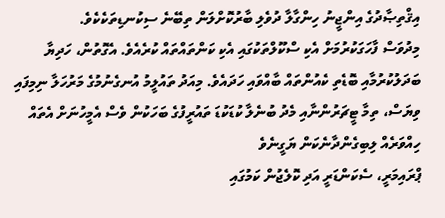އިޤްތިޞާދުގެ އިންޖީނު ހިންގާލާ ދުވެލި ބާރުކޮށްލަން ތިބޭނެ ސިކުނޑިތަކެކެވެ.
މިދުވަސް ފާހަގަކުރުމަށް އެކި ސްކޫލްތަކުގައި އެކި ކަންތައްތައް ކުރެއެވެ. އެގޮތުން، ހަދިޔާ ބަދަލުކުރުމާއި ބޮޑެތި ކެއުންތައް ބާއްވައި ހަދައެވެ. މިއަދު ތައުލީމު އުނގެނުމުގެ މަރުހަލާ ނިމިފައި ވިޔަސް، ތިމާ ޓީޗަރުންނާއި މެދު ބުނެލާ ކުޑަކުޑަ ތައުރީފުގެ ބަހަކުން ވެސް އެމީހުނަށް އެތައް ހިއްވަރެއް ލިބިގެންދާނެކަން ޔަގީނެވެ
ޕްރައިމަރީ، ސެކަންޑަރީ އަދި ކޮލެޖުން ކަމުގައި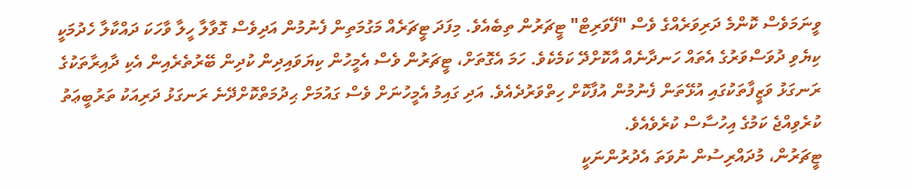ވީނަމަވެސް ކޮންމެ ދަރިވަރެއްގެ ވެސް "ފޭވަރިޓް" ޓީޗަރުން ތިބެއެވެ. މިފަދަ ޓީޗަރެއް މަގުމަތިން ފެނުމުން އަދިވެސް ގޮވާލާ ހީލާ ވާހަކަ ދައްކާލާ ހެދުމަކީ ކިޔެވި ދުވަސްވަރުގެ އެތައް ހަނދާނެއް އާކޮށްދޭ ކަމެކެވެ. ހަމަ އެގޮތަށް، ޓީޗަރުން ވެސް އެމީހުން ކިޔަވައިދިން ކުދިން ބޭރުތެރެއިން އެކި ދާއިރާތަކުގެ ރަނގަޅު ވަޒީފާތަކުގައި އުޅޭތަން ފެނުމުން އުފާކޮށް ހިތްވަރުދެއެވެ. އަދި ގައިމު އެމީހުނަށް ވެސް ގައުމަށް ޙިދުމަތްކޮށްދޭނެ ރަނގަޅު ދަރިއަކު ތަރުބީޢަތު ކުރެވިއްޖެ ކަމުގެ އިހުސާސް ކުރެވެއެވެ.
ޓީޗަރުން، މުދައްރިސުން ނުވަތަ އެދުރުންނަކީ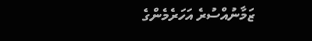ޒަމާނުއްސުރެ އަހަރެމެންގެ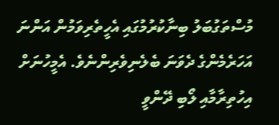މުސްތަގުބަލު ބިނާކުރުމުގައި އެހީތެރިވަމުން އަންނަ އަހަރެމެންގެ ދެވަނަ ބެލެނިވެރިންނެވެ. އެމީހުނަށް އިހުތިރާމާއި ލޯބި ދޭންވީ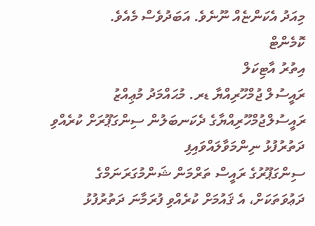މިއަދު އެކަންޏެއް ނޫނެވެ. އަބަދުވެސް މެއެވެ.
ކޮމެންޓް
އިތުރު އާޓިކަލް
ރައީސުލް ޖުމްހޫރިއްޔާ ޑރ. މުޙައްމަދު މުޢިއްޒު
ރައީސުލްޖުމްހޫރިއްޔާގެ ދެކަނބަލުން ސިންގަޕޫރަށް ކުރެއްވި ދަތުރުފުޅު ނިންމަވާލައްވައިފި
ސިންގަޕޫރުގެ ރައީސް ތަރްމަން ޝަންމުގަރަނަމްގެ ދަޢުވަތަކަށް، އެ ޤައުމަށް ކުރެއްވި ފުރަމާނަ ދަތުރުފުޅު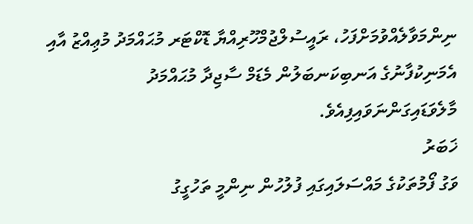ނިންމަވާލެއްވުމަށްފަހު، ރައީސުލްޖުމްހޫރިއްޔާ ޑޮކްޓަރ މުޙައްމަދު މުޢިއްޒު އާއި އެމަނިކުފާނުގެ އަނބިކަނބަލުން މެޑަމް ސާޖިދާ މުޙައްމަދު މާލެވަޑައިގަންނަވައިފިއެވެ.
ޚަބަރު
ވަގު ފޯމުތަކުގެ މައްސަލައިގައި ފުލުހުން ނިންމީ ތަހުގީގު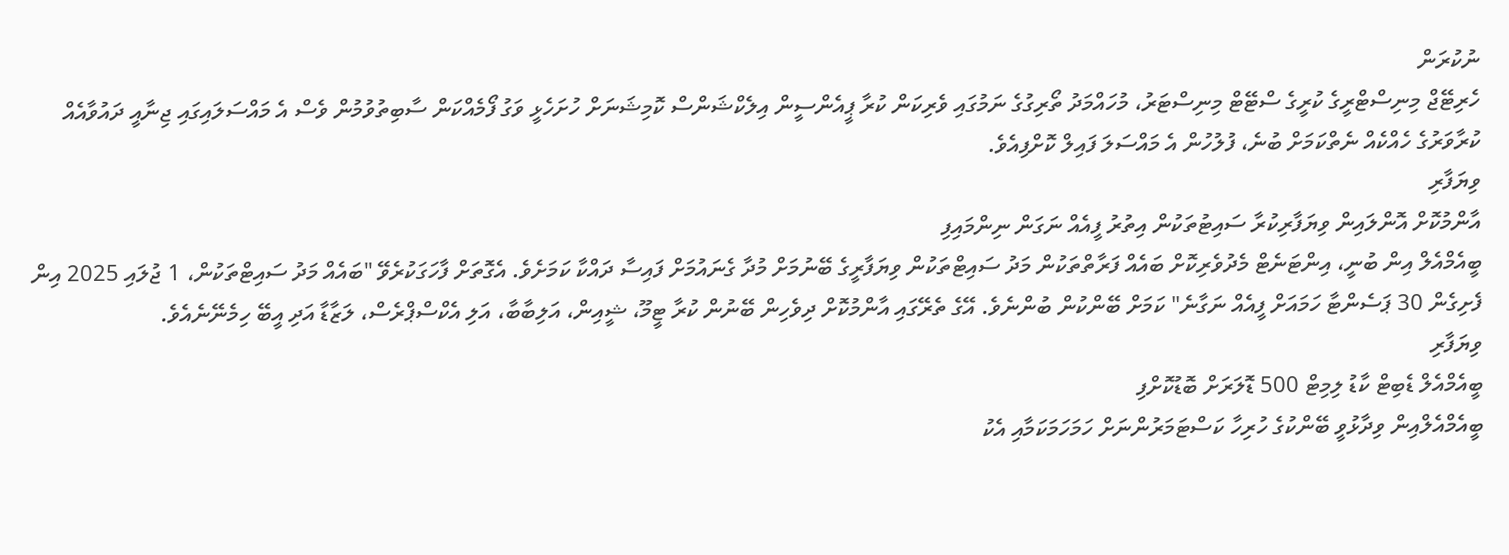ނުކުރަން
ހެރިޓޭޖް މިނިސްޓްރީގެ ކުރީގެ ސްޓޭޓް މިނިސްޓަރު، މުހައްމަދު ތޯރިގުގެ ނަމުގައި ވެރިކަން ކުރާ ޕީއެންސީން އިލެކްޝަންސް ކޮމިޝަނަށް ހުށަހެޅީ ވަގު ފޯމެއްކަން ސާބިތުވުމުން ވެސް އެ މައްސަލައިގައި ޖިނާއީ ދައުވާއެއް ކުރާވަރުގެ ހެއްކެއް ނެތްކަމަށް ބުނެ، ފުލުހުން އެ މައްސަލަ ފައިލް ކޮށްފިއެވެ.
ވިޔަފާރި
އާންމުކޮށް އޮންލައިން ވިޔަފާރިކުރާ ސައިޓުތަކުން އިތުރު ފީއެއް ނަގަން ނިންމައިފި
ބީއެމްއެލް އިން ބުނީ، އިންޓަނެޓް މެދުވެރިކޮށް ބައެއް ފަރާތްތަކުން މަދު ސައިޓްތަކުން ވިޔަފާރީގެ ބޭނުމަށް މުދާ ގެނައުމަށް ފައިސާ ދައްކާ ކަމަށެވެ. އެގޮތަށް ފާހަގަކުރެވޭ "ބައެއް މަދު ސައިޓްތަކުން، 1 ޖުލައި 2025 އިން ފެށިގެން 30 ޕަސެންޓާ ހަމައަށް ފީއެއް ނަގާނެ" ކަމަށް ބޭންކުން ބުންނެވެ. އޭގެ ތެރޭގައި އާންމުކޮށް ދިވެހިން ބޭނުން ކުރާ ޓީމޫ، ޝީއިން، އަލިބާބާ، އަލި އެކްސްޕްރެސް، ލަޒާޑާ އަދި އީބޭ ހިމެނޭނެއެވެ.
ވިޔަފާރި
ބީއެމްއެލް ޑެބިޓް ކާޑު ލިމިޓް 500 ޑޮލަރަށް ބޮޑުކޮށްފި
ބީއެމްއެލްއިން ވިދާޅުވީ ބޭންކުގެ ހުރިހާ ކަސްޓަމަރުންނަށް ހަމަހަމަކަމާއި އެކު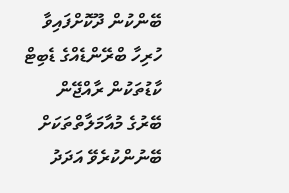ބޭންކުން ދޫކޮށްފައިވާ ހުރިހާ ބްރޭންޑެއްގެ ޑެބިޓް ކާޑުތަކުން ރާއްޖޭން ބޭރުގެ މުއާމަލާތްތަކަށް ބޭނުންކުރެވޭ އަދަދު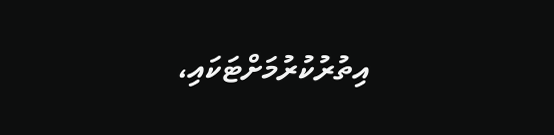އިތުރުކުރުމަށްޓަކައި،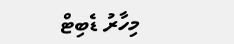މިހާރު ޑެބިޓް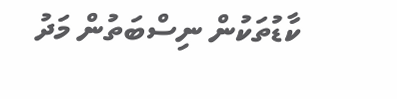ކާޑުތަކުން ނިސްބަތުން މަދު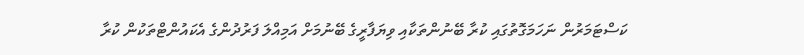ކަސްޓަމަރުން ނަހަމަގޮތުގައި ކުރާ ބޭނުންތަކާއި ވިޔަފާރީގެ ބޭނުމަށް އަމިއްލަ ފަރުދުންގެ އެކައުންޓްތަކުން ކުރާ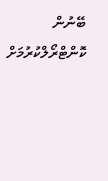ބޭނުން ކޮންޓްރޯލްކުރުމަށް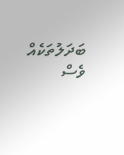ބަދަލުތަކެއް ވެސް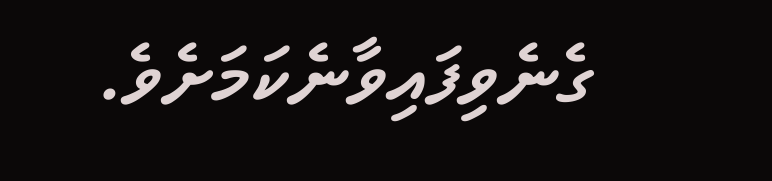ގެނެވިފައިވާނެކަމަށެވެ.